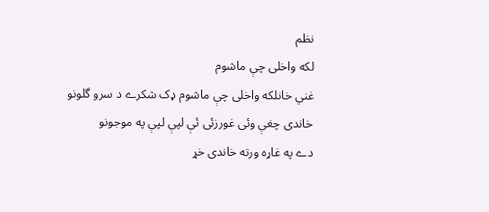نظم
لکه واخلی چې ماشوم
غني خانلکه واخلی چې ماشوم ډک شکرے د سرو گلونو
خاندی چغې وئی غورزئی ئې لپې لپې په موجونو
دے په غاړه ورته خاندی خړ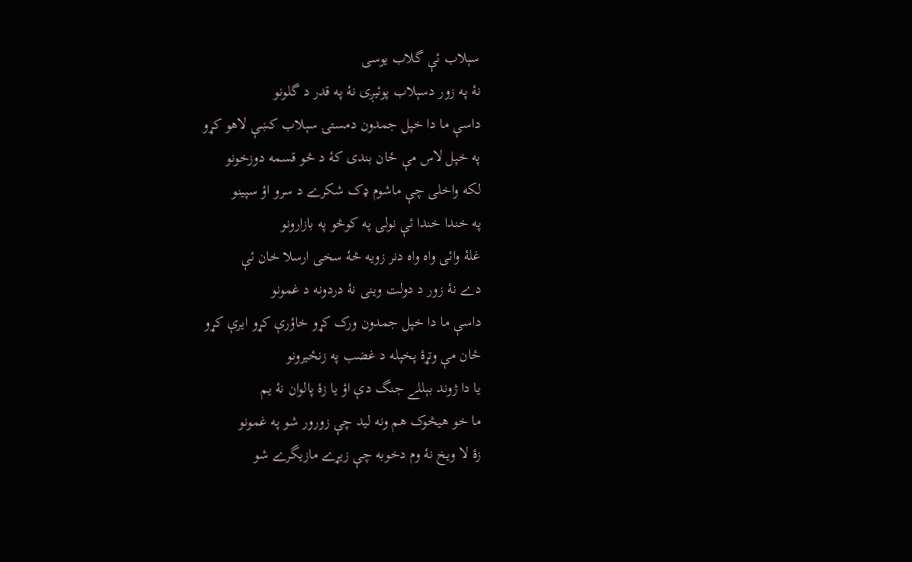سېلاب ئې گلاب يوسی
نۀ په زور دسېلاب پوئيږی نۀ په قدر د گلونو
داسې ما دا خپل جمدون دمستۍ سېلاب کښې لاهو کړو
په خپل لاس مې ځان بندی کۀ د څو قسمه دوزخونو
لکه واخلی چې ماشوم ډک شکرے د سرو اؤ سپينو
په خندا خندا ئې نولی په کوڅو په بازارونو
غلۀ وائی واه واه دنر زويه څۀ سخی ارسلا خان ئې
دے نۀ زور د دولت وينی نۀ دردونه د غمونو
داسې ما دا خپل جمدون ورک کړو خاؤرې کړو ايرې کړو
ځان مې وتړۀ پخپله د غضب په زنځيرونو
يا دا ژوند بېللے جنگ دې اؤ يا زۀ پالوان نۀ يم
ما خو هيڅوک هم ونه ليد چې زورور شو په غمونو
زۀ لا ويخ نۀ وم دخوبه چې زيړے مازيگرے شو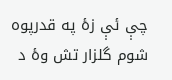چې ئې زۀ په قدرپوه شوم گلزار تش وۀ د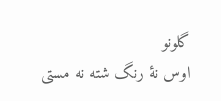گلونو
اوس نۀ رنگ شته نه مستی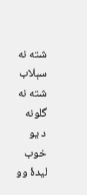شته نه سېلاب شته نه گلونه
د يو خوب ليدۀ وو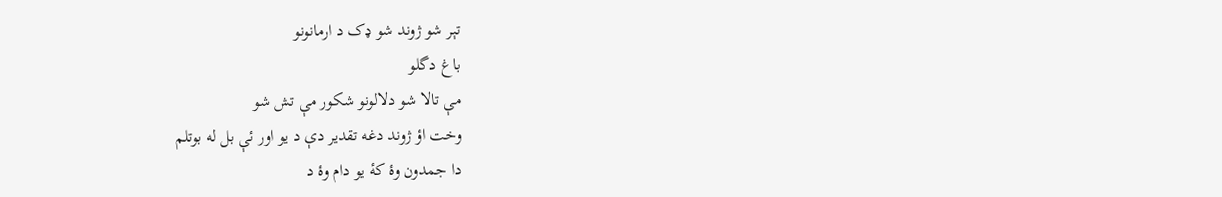تېر شو ژوند شو ډک د ارمانونو
باغ دگلو
مې تالا شو دلالونو شکور مې تش شو
وخت اؤ ژوند دغه تقدير دې د يو اور ئې بل له بوتلم
دا جمدون وۀ کۀ يو دام وۀ د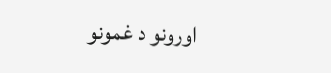اورونو د غمونو